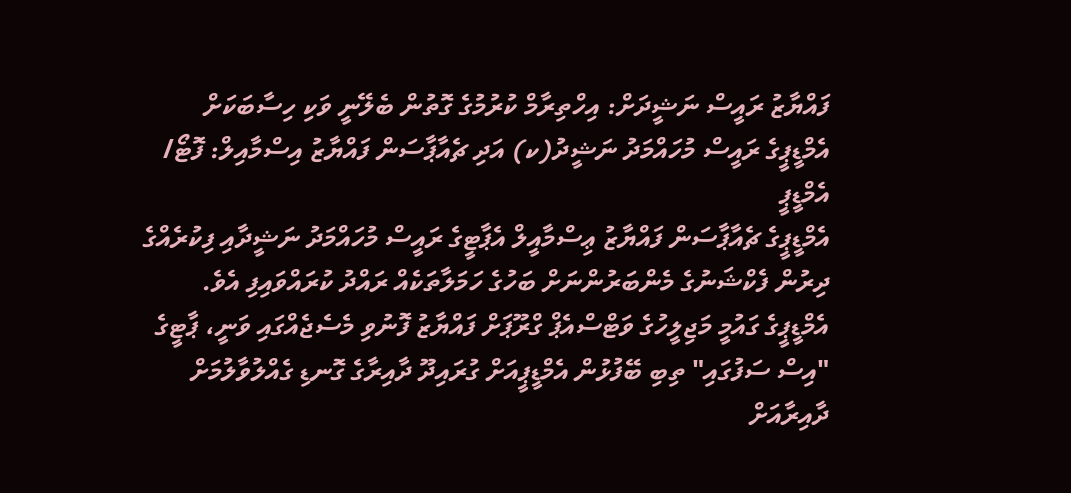ފައްޔާޒު ރައީސް ނަޝީދަށް: އިހްތިރާމް ކުރުމުގެ ގޮތުން ބެލޭނީ ވަކި ހިސާބަކަށް
އެމްޑީޕީގެ ރައީސް މުހައްމަދު ނަޝީދު(ކ) އަދި ޗެއާޕާސަން ފައްޔާޒު އިސްމާއިލް: ފޮޓޯ/ އެމްޑީޕީ
އެމްޑީޕީގެ ޗެއާޕާސަން ފައްޔާޒު ޢިސްމާއީލް އެޕާޓީގެ ރައީސް މުހައްމަދު ނަޝީދާއި ފިކުރެއްގެ ދިރުން ފެކްޝަނުގެ މެންބަރުންނަށް ބަހުގެ ހަމަލާތަކެއް ރައްދު ކުރައްވައިފި އެވެ.
އެމްޑީޕީގެ ގައުމީ މަޖިލީހުގެ ވަޓްސްއެޕް ގްރޫޕަށް ފައްޔާޒު ފޮނުވި މެސެޖެއްގައި ވަނީ، ޕާޓީގެ "އިސް ސަފުގައި" ތިބި ބޭފުޅުން އެމްޑީޕީއަށް ގުރައިދޫ ދާއިރާގެ ގޮނޑި ގެއްލުވާލުމަށް ދާއިރާއަށް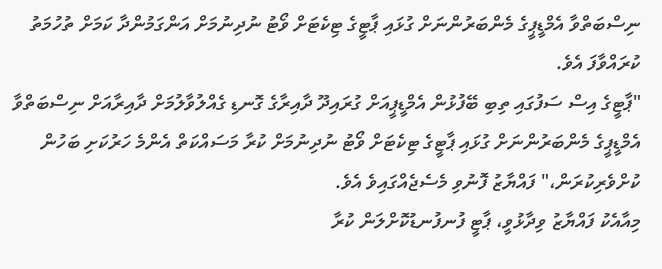ނިސްބަތްވާ އެމްޑީޕީގެ މެންބަރުންނަށް ގުޅައި ޕާޓީގެ ޓިކެޓަށް ވޯޓު ނުދިނުމަށް އަންގަމުންދާ ކަމަށް ތުހުމަތު ކުރައްވާފަ އެވެ.
"ޕާޓީގެ އިސް ސަފުގައި ތިބި ބޭފުޅުން އެމްޑީޕީއަށް ގުރައިދޫ ދާއިރާގެ ގޮނޑި ގެއްލުވާލުމަށް ދާއިރާއަށް ނިސްބަތްވާ އެމްޑީޕީގެ މެންބަރުންނަށް ގުޅައި ޕާޓީގެ ޓިކެޓަށް ވޯޓު ނުދިނުމަށް ކުރާ މަސައްކަތް އެންމެ ހަރުކަށި ބަހުން ކުށްވެރިކުރަން،" ފައްޔާޒު ފޮނުވި މެސެޖެއްގައިވެ އެވެ.
މިއާއެކު ފައްޔާޒު ވިދާޅުވީ، ޕާޓީ ފުނފުނޑުކޮށްލަން ކުރާ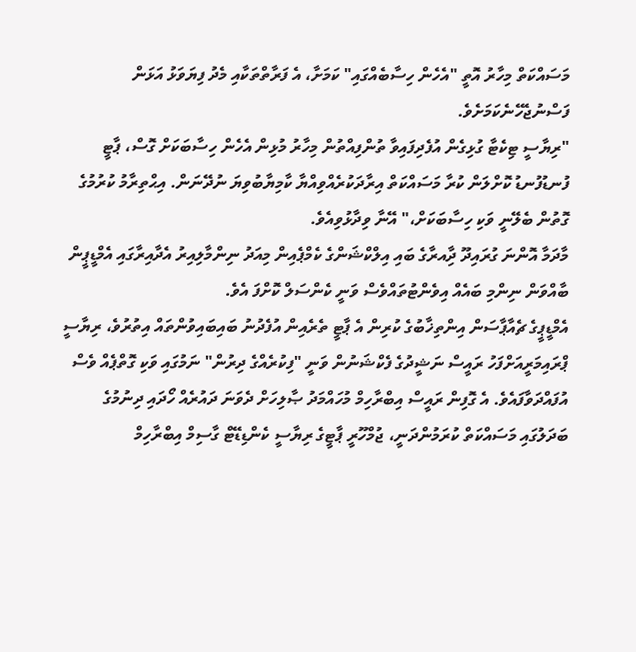މަސައްކަތް މިހާރު އޮތީ "އެހެން ހިސާބެއްގައި" ކަމަށާ، އެ ފަރާތްތަކާއި މެދު ފިޔަވަޅު އަޅަން ފަސްނުޖެހޭނެކަމަށެވެ.
"ރިޔާސީ ޓިކެޓާ ގުޅިގެން އުފެދިފައިވާ ތުންފިއްތުން މިހާރު މުޅިން އެހެން ހިސާބަކަށް ގޮސް، ޕާޓީ ފުނޑުފުނޑު ކޮށްލަން ކުރާ މަސައްކަތް އިރާދަކުރެއްވިއްޔާ ކާމިޔާބުވިޔަ ނުދޭނަން. އިޙްތިރާމު ކުރުމުގެ ގޮތުން ބެލޭނީ ވަކި ހިސާބަކަށް،" އޭނާ ވިދާޅުވިއެވެ.
މާދަމާ އޮންނަ ގުރައިދޫ ދާިއރާގެ ބައި އިލްކްޝަންގެ ކެމްޕެއިން މިއަދު ނިންމާލިއިރު އެދާއިރާގައި އެމްޑީޕީން ބާއްވަން ނިންމި ބައެއް އިވެންޓުތައްވެސް ވަނީ ކެންސަލް ކޮށްފަ އެވެ.
އެމްޑީޕީގެ ޗެއާޕާސަން އިންތިޚާބުގެ ކުރިން އެ ޕާޓީ ތެރެއިން އުފެދުނު ބައިބައިވުންތައް އިތުރުވެ، ރިޔާސީ ޕްރައިމަރީއަށްފަހު ރައީސް ނަޝީދުގެ ފެކްޝަނުން ވަނީ "ފިކުރެއްގެ ދިރުން" ނަމުގައި ވަކި ގޮތްޕެއް ވެސް އުފައްދަވާފައެވެ. އެ ގޮފިން ރައީސް އިބްރާހިމް މުހައްމަދު ޞާލިހަށް ދެވަނަ ދައުރެއް ހޯދައި ދިނުމުގެ ބަދަލުގައި މަސައްކަތް ކުރަމުންދަނީ، ޖުމްހޫރީ ޕާޓީގެ ރިޔާސީ ކެންޑިޑޭޓް ގާސިމް އިބްރާހިމް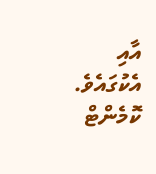އާއި އެކުގައެވެ.
ކޮމެންޓް